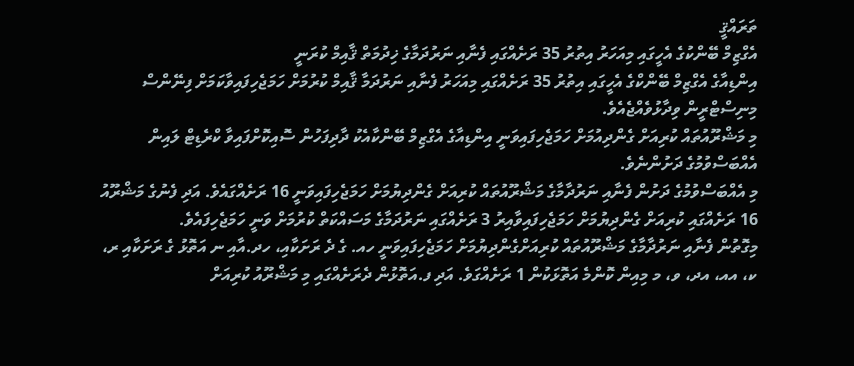ތަރައްޤީ
އެގްޒިމް ބޭންކުގެ އެހީގައި މިއަހަރު އިތުރު 35 ރަށެއްގައި ފެނާއި ނަރުދަމާގެ ޚިދުމަތް ޤާއިމް ކުރަނީ
އިންޑިއާގެ އެގްޒިމް ބޭންކްގެ އެހީގައި އިތުރު 35 ރަށެއްގައި މިއަހަރު ފެނާއި ނަރުދަމާ ޤާއިމް ކުރުމަށް ހަމަޖެހިފައިވާކަމަށް ފިނޭންސް މިނިސްޓްރީން ވިދާޅުވެއްޖެއެވެ.
މި މަޝްރޫއުތައް ކުރިއަށް ގެންދިއުމަށް ހަމަޖެހިފައިވަނީ އިންޑިއާގެ އެގްޒިމް ބޭންކާއެކު ދާދިފަހުން ސޮއިކޮށްފައިވާ ކްރެޑިޓް ލައިން އެއްބަސްވުމުގެ ދަށުންނެވެ.
މި އެއްބަސްވުމުގެ ދަށުން ފެނާއި ނަރުދާމާގެ މަޝްރޫއުތައް ކުރިއަށް ގެންދިޔުމަށް ހަމަޖެހިފައިވަނީ 16 ރަށެއްގައެވެ. އަދި ފެނުގެ މަޝްރޫއު 16 ރަށެއްގައި ކުރިއަށް ގެންދިޔުމަށް ހަމަޖެހިފައިވާއިރު 3 ރަށެއްގައި ނަރުދަމާގެ މަސައްކަތް ކުރުމަށް ވަނީ ހަމަޖެހިފައެވެ.
މިގޮތުން ފެނާއި ނަރުދާމާގެ މަޝްރޫއުތައް ކުރިއަށްގެންދިޔުމަށް ހަމަޖެހިފައިވަނީ ހއ. ގެ ދެ ރަށަކާއި، ހދ.އާއި ނ އަތޮޅު ގެ ރަށަކާއި ރ، ކ، އއ، އދ، ވ، މ މިއިން ކޮންމެ އަތޮޅަކުން 1 ރަށެއްގަވެ. އަދި ފ.އަތޮޅުން ދެރަށެއްގައި މި މަޝްރޫއު ކުރިއަށް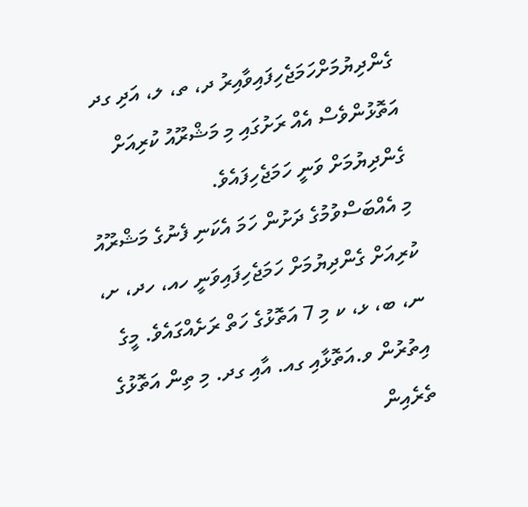ގެންދިޔުމަށްހަމަޖެހިފައިވާއިރު ދ، ތ، ލ، އަދި ގދ އަތޮޅުންވެސް އެއް ރަށުގައި މި މަޝްރޫއު ކުރިއަށް ގެންދިޔުމަށް ވަނީ ހަމަޖެހިފައެވެ.
މި އެއްބަސްވުމުގެ ދަށުން ހަމަ އެކަނި ފެނުގެ މަޝްރޫއު ކުރިއަށް ގެންދިޔުމަށް ހަމަޖެހިފައިވަނީ ހއ، ހދ، ށ، ނ، ބ، ޅ، ކ މި 7 އަތޮޅުގެ ހަތް ރަށެއްގައެވެ. މީގެ އިތުރުން ވ.އަތޮޅާއި ގއ. އާއި ގދ. މި ތިން އަތޮޅުގެ ތެރެއިން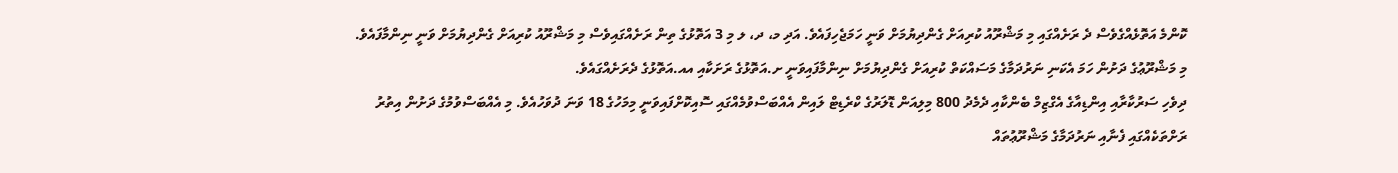ކޮންމެ އަތޮޅެއްގެވެސް ދެ ރަށެއްގައި މި މަޝްރޫއު ކުރިއަށް ގެންދިޔުމަށް ވަނީ ހަމަޖެހިފައެވެ. އަދި މ، ދ، ލ މި 3 އަތޮޅުގެ ތިން ރަށެއްގައިވެސް މި މަޝްރޫއު ކުރިއަށް ގެންދިޔުމަށް ވަނީ ނިންމާފައެވެ.
މި މަޝްރޫޢުގެ ދަށުން ހަމަ އެކަނި ނަރުދަމާގެ މަސައްކަތް ކުރިއަށް ގެންދިޔުމަށް ނިންމާފައިވަނީ ށ.އަތޮޅުގެ ރަށަކާއި އއ.އަތޮޅުގެ ދެރަށެއްގައެވެ.
ދިވެހި ސަރުކާރާއި އިންޑިއާގެ އެގްޒިމް ބެންކާއި ދެމެދު 800 މިލިއަން ޑޮލަރުގެ ކްރެޑިޓް ލައިން އެއްބަސްވުމެއްގައި ސޮއިކޮށްފައިވަނީ މިމަހުގެ 18 ވަނަ ދުވަހުއެވެ. މި އެއްބަސްވުމުގެ ދަށުން އިތުރު ރަށްތަކެއްގައި ފެނާއި ނަރުދަމާގެ މަޝްރޫޢުތައް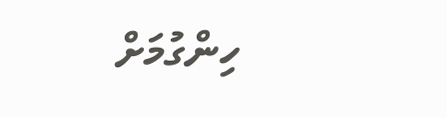ހިންގުމަށް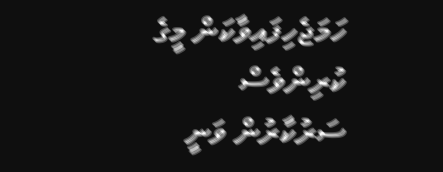ހަމަޖެހިފައިވާކަން މީގެ ކުރިންވެސް ސަރުކާރުން ވަނީ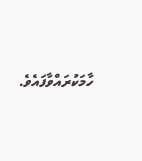ހާމަކުރައްވާފައެވެ.